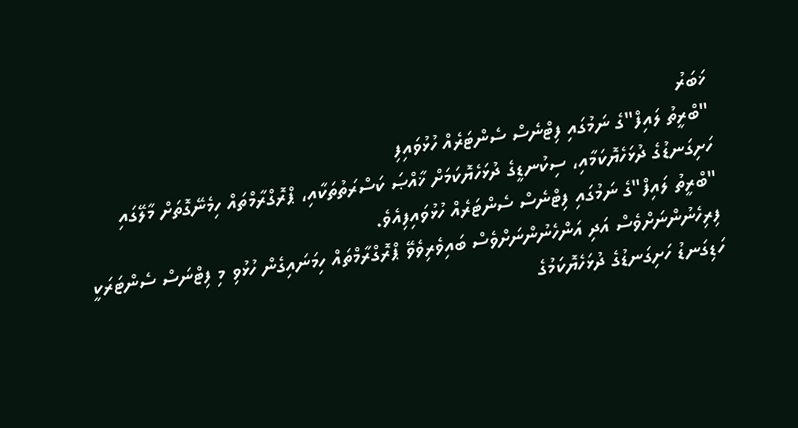ޚަބަރު
"ބްރީތު ލައިފް"ގެ ނަމުގައި ފިޓްނެސް ސެންޓަރެއް ހުޅުވައިފި
ހަށިގަނޑުގެ ދުޅަހެޔޮކަމާއި، ސިކުނޑީގެ ދުޅަހެޔޮކަމަށް ޚާއްޞަ ކަސްރަތުތަކާއި، ޕްރޮގްރާމްތައް ހިމެނޭގޮތަށް މާލޭގައި "ބްރީތު ލައިފް"ގެ ނަމުގައި ފިޓްނެސް ސެންޓަރެއް ހުޅުވައިފިއެވެ.
ފިރިހެނުންނަށްވެސް އަދި އަންހެނުންނަށްވެސް ބައިވެރިވެވޭ ޕްރޮގްރާމްތައް ހިމަނައިގެން ހުޅުވި މި ފިޓްނަސް ސެންޓަރަކީ ހަޑިގަނޑު ހަށިގަނޑުގެ ދުޅަހެޔޮކަމުގެ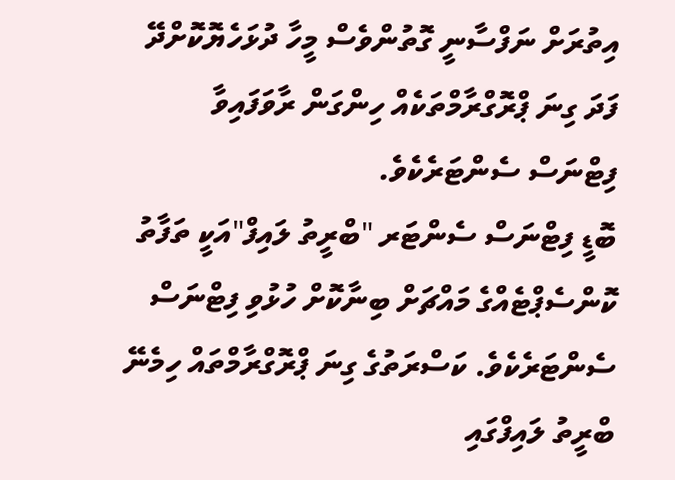އިތުރަށް ނަފްސާނީ ގޮތުންވެސް މީހާ ދުޅަހެޔޮކޮށްދޭ ފަދަ ގިނަ ޕްރޮގްރާމްތަކެއް ހިންގަން ރާވަފައިވާ ފިޓްނަސް ސެންޓަރެކެވެ.
ބޮޑީ ފިޓްނަސް ސެންޓަރ "ބްރީތު ލައިފް"އަކީ ތަފާތު ކޮންސެޕްޓެއްގެ މައްޗަށް ބިނާކޮށް ހުޅުވި ފިޓްނަސް ސެންޓަރެކެވެ. ކަސްރަތުގެ ގިނަ ޕްރޮގްރާމްތައް ހިމެނޭ ބްރީތު ލައިފްގައި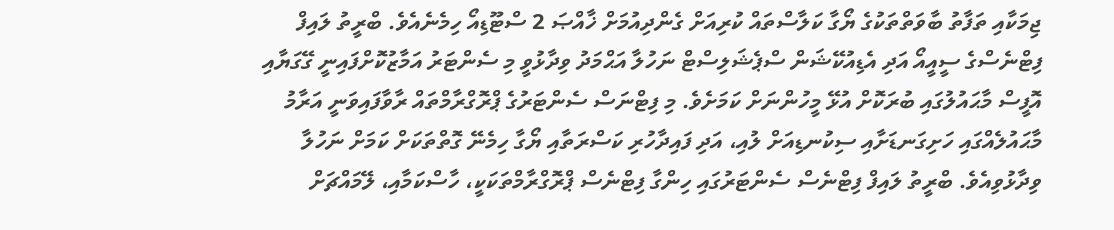ޖިމަކާއި ތަފާތު ބާވަތްތަކުގެ ޔޯގާ ކަލާސްތައް ކުރިއަށް ގެންދިއުމަށް ޚާއްޞަ 2 ސްޓޫޑިއޯ ހިމެނެއެވެ. ބްރީތު ލައިފް ފިޓްނެސްގެ ސީއީއޯ އަދި އެޑިއުކޭޝަން ސްޕެޝަލިސްޓް ނަހުލާ އަޙްމަދު ވިދާޅުވީ މި ސެންޓަރު އަމާޒުކޮށްފައިނީ ގޭގަޔާއި އޮފީސް މާޙައުލުގައި ބުރަކޮށް އުޅޭ މީހުންނަށް ކަމަށެވެ. މި ފިޓްނަސް ސެންޓަރުގެ ޕްރޮގްރާމްތައް ރާވާފައިވަނީ އަރާމު މާޙައުލެއްގައި ހަށިގަނޑަށާއި ސިކުނޑިއަށް ލުއި، އަދި ފައިދާހުރި ކަސްރަތާއި ޔޯގާ ހިމެނޭ ގޮތްތަކަށް ކަމަށް ނަހުލާ ވިދާޅުވިއެވެ. ބްރީތު ލައިފް ފިޓްނެސް ސެންޓަރުގައި ހިންގާ ފިޓްނެސް ޕްރޮގްރާމްތަކަކީ، ހާސްކަމާއި، ލޭމައްޗަށް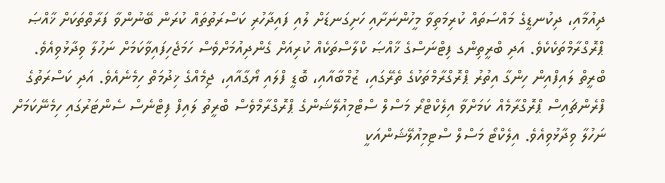ދިއުމާއި، ދިކުނޑީގެ މައްސަތައް ކުރިމަތިވާ މީހުންނަށާއި ހަށިގަނޑަށް ލުއި ފައިދާހުރި ކަސްރަތުތައް ކުރަން ބޭނުންވާ ފަރާތްތަކަށް ޚާއްޞަ ޕްރޮގްރާމްތަކެކެވެ. އަދި ބްރީތިންގ ފިޓްނަސްގެ ޚާއްޞަ ކްލާސްތަކެއް ކުރިއަށް ގެންދިއުމަށްވެސް ހަމަޖެހިފައިވާކަމަށް ނަހުލާ ވިދާޅުވިއެވެ.
ބްރީތް ލައިފްއިން ހިންގާ އިތުރު ޕްރޮގްރާމްތަކުގެ ތެރޭގައި، ޒުމްބާއާއި، ބޮޑީ ފްލައި ޔޯގާއާއި، ޖިމެއްގެ ޚިދުމަތް ހިމެނެއެވެ. އަދި ކަސްރަތުގެ ފްރެންޗައިސް ޕްރޮގްރާމެއް ކަމަށްވާ އިލެކްޓްރޯ މަސްލް ސްޓްމިއުލޭޝަންގެ ޕްރޮގްރާމްވެސް ބްރީތު ލައިފް ފިޓްނެސް ސެންޓަރުގައި ހިމެނޭކަމަށް ނަހުލާ ވިދާޅުވިއެވެ. އިލެކްޓޯ މަސްލް ސްޓިމިއުލޭޝަންއަކީ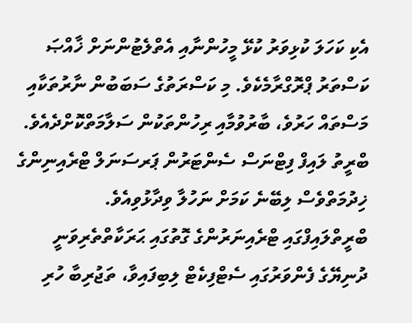އެކި ކަހަލަ ކުޅިވަރު ކުޅޭ މީހުންނާއި އެތްލެޓުންނަށް ޚާއްޞަ ކަސްތަރު ޕްރޮގްރާމެކެވެ. މި ކަސްރަތުގެ ސަބަބުން ނާރުތަކާއި މަސްތައް ހަރުވެ، ބާރުވުމާއި ރިހުންތަކުން ސަލާމަތްކޮށްދެއެވެ.
ބްރީތު ލައިފް ފިޓްނަސް ސެންޓަރުން ޕަރސަނަލް ޓްރެއިނިންގެ ޚިދުމަތްވެސް ލިބޭނެ ކަމަށް ނަހުލާ ވިދާޅުވިއެވެ.
ބްރީތްލައިފްގައި ޓްރެއިނަރުންގެ ގޮތުގައި ޙަރަކާތްތެރިވަނީ ދުނިޔޭގެ ފެންވަރުގައި ސެޓްފިކެޓް ލިބިފައިވާ، ތަޖުރިބާ ހުރި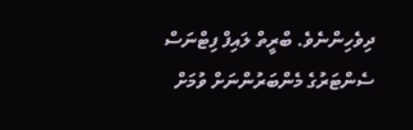ދިވެހިންނެވެ. ބްރީތް ލައިފް ފިޓްނަސް ސެންޓަރުގެ މެންބަރުންނަށް ވުމަށް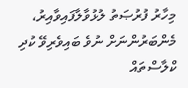މިހާރު ފުރުޞަތު ލުޅުވާލާފައިވާއިރު، މެންބަރުންނަށް ނުވެ ބައިވެރިވޭ ކުދި ކްލާސްތައް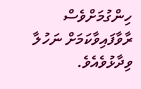ހިންގުމަށްވެސް ރާވާފައިވާކަމަށް ނަހުލާ ވިދާޅުވެއެވެ.